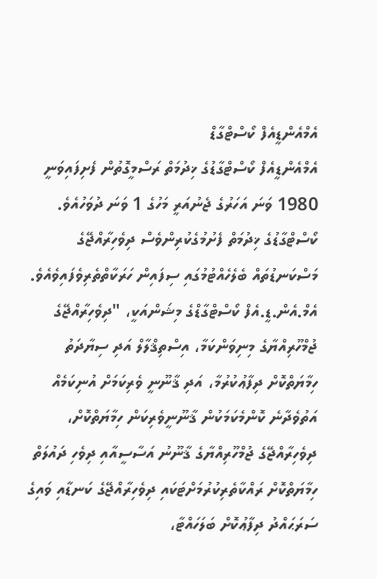އެމްއެންޑީއެފް ކޯސްޓްގާޑް
އެމްއެންޑީއެފް ކޯސްޓްގާޑުގެ ޚިދުމަތް ރަސްމީގޮތުން ފެށިފައިވަނީ 1980 ވަނަ އަހަރުގެ ޖެނުއަރީ މަހުގެ 1 ވަނަ ދުވަހުއެވެ. ކޯސްޓްގާޑުގެ ޚިދުމަތް ފެށުމުގެކުރިންވެސް ދިވެހިރާއްޖޭގެ މަސްކަނޑުތައް ބެލެހެއްޓުމުގައި ސިފައިން ހަރަކާތްތެރިވެފައިވެއެވެ.
އެމް.އެން.ޑީ.އެފް ކޯސްޓްގާޑްގެ މިޝަންއަކީ، "ދިވެހިރާއްޖޭގެ ޖުމްހޫރިއްޔާގެ މިނިވަންކަމާ، އިސްތިޤްލާލް އަދި ސިޔާދަތު ހިމާޔަތްކޮށް ދިފާޢުކުރުމާ، އަދި ޤާނޫނީ ވެރިކަމަށް އުނިކަމެއް އަތުވެދާނެ ކޮންމެކަމަކުން ޤާނޫނީވެރިކަން ހިމާޔަތްކޮށް، ދިވެހިރާއްޖޭގެ ޖުމްހޫރިއްޔާގެ ޤާނޫނު އަސާސީއާއި ދިވެހި ދައުލަތް ހިމާޔަތްކޮށް ރައްކާތެރިކުރުމަށްޓަކައި ދިވެހިރާއްޖޭގެ ކަނޑާއި ވައިގެ ސަރަޙައްދު ދިފާޢުކޮށް ބަލަހައްޓާ،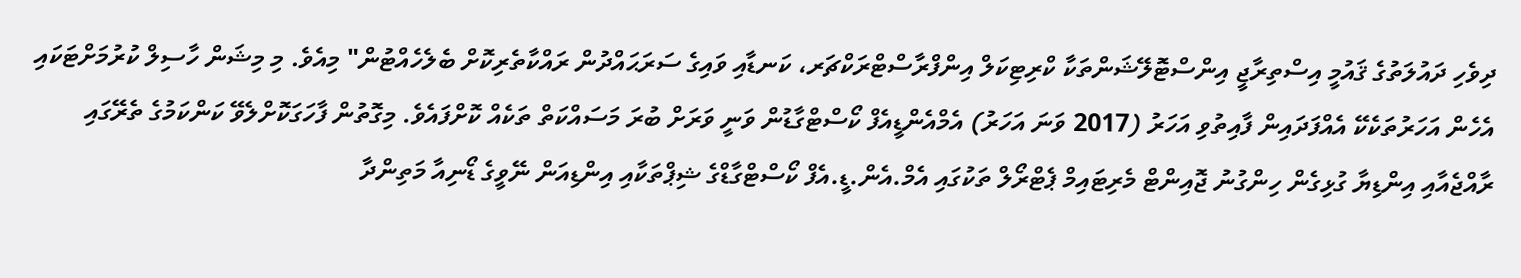ދިވެހި ދައުލަތުގެ ޤައުމީ އިސްތިރާޖީ އިންސްޓޮލޭޝަންތަކާ ކްރިޓިކަލް އިންފްރާސްޓްރަކްޗަރ، ކަނޑާއި ވައިގެ ސަރަޙައްދުން ރައްކާތެރިކޮށް ބެލެހެއްޓުން" މިއެވެ. މި މިޝަން ހާސިލް ކުރުމަށްޓަކައި އެހެން އަހަރުތަކެކޭ އެއްފަދައިން ފާއިތުވި އަހަރު (2017 ވަނަ އަހަރު) އެމްއެންޑީއެފް ކޯސްޓްގާޑުން ވަނީ ވަރަށް ބުރަ މަސައްކަތް ތަކެއް ކޮށްފައެވެ. މިގޮތުން ފާހަގަކޮށްލެވޭ ކަންކަމުގެ ތެރޭގައި ރާއްޖެއާއި އިންޑިޔާ ގުޅިގެން ހިންގުނު ޖޮއިންޓް މެރިޓައިމް ޕެޓްރޯލް ތަކުގައި އެމް.އެން.ޑީ.އެފް ކޯސްޓްގާޑްގެ ޝިޕްތަކާއި އިންޑިއަން ނޭވީގެ ޑޯނިއާ މަތިންދާ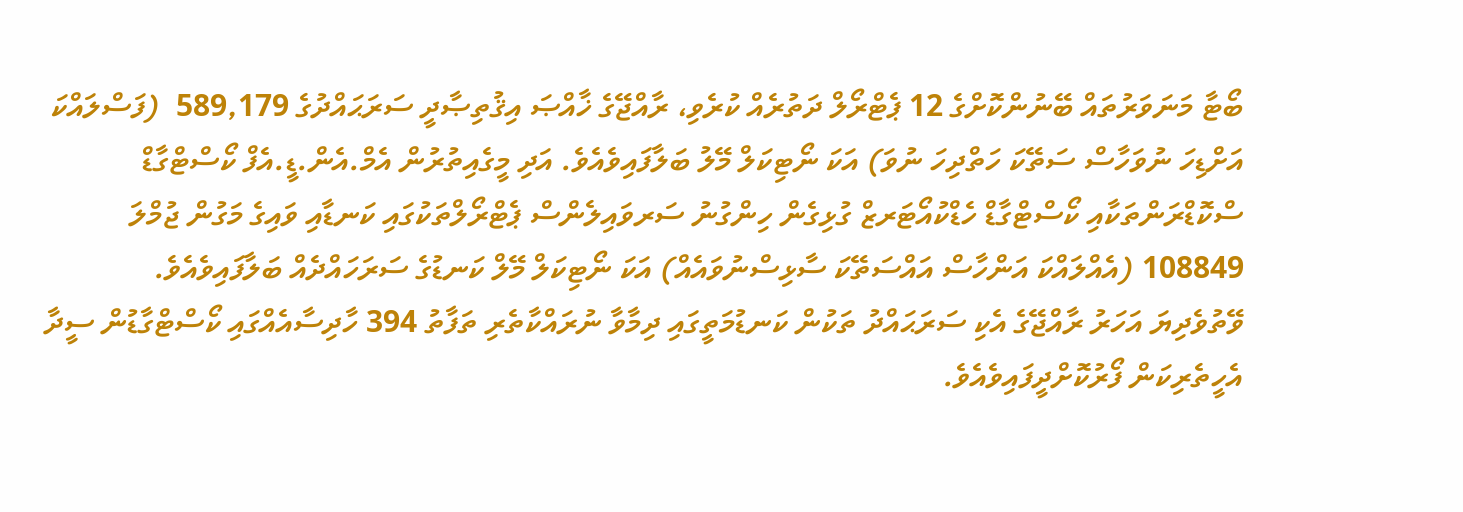ބޯޓާ މަނަވަރުތައް ބޭނުންކޮށްގެ 12 ޕެޓްރޯލް ދަތުރެއް ކުރެވި، ރާއްޖޭގެ ޚާއްޞަ އިޤުތިޞާދީ ސަރަޙައްދުގެ 589,179  (ފަސްލައްކަ އަށްޑިހަ ނުވަހާސް ސަތޭކަ ހަތްދިހަ ނުވަ) އަކަ ނޯޓިކަލް މޭލު ބަލާފައިވެއެވެ. އަދި މީގެއިތުރުން އެމް.އެން.ޑީ.އެފް ކޯސްޓްގާޑް ސްކޮޑްރަންތަކާއި ކޯސްޓްގާޑް ހެޑްކުއޯޓަރޒް ގުޅިގެން ހިންގުނު ސަރވައިލެންސް ޕެޓްރޯލްތަކުގައި ކަނޑާއި ވައިގެ މަގުން ޖުމްލަ 108849 (އެއްލައްކަ އަންހާސް އައްސަތޭކަ ސާޅިސްނުވައެއް) އަކަ ނޯޓިކަލް މޭލް ކަނޑުގެ ސަރަހައްދެއް ބަލާފައިވެއެވެ.
ވޭތުވެދިޔަ އަހަރު ރާއްޖޭގެ އެކި ސަރަޙައްދު ތަކުން ކަނޑުމަތީގައި ދިމާވާ ނުރައްކާތެރި ތަފާތު 394 ހާދިސާއެއްގައި ކޯސްޓްގާޑުން ސީދާ އެހީތެރިކަން ފޯރުކޮށްދީފައިވެއެވެ.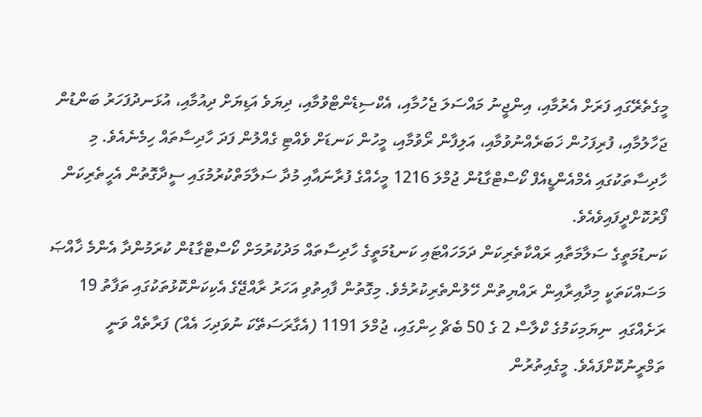މީގެތެރޭގައި ފަރަށް އެރުމާއި، އިންޖީނު މައްސަލަ ޖެހުމާއި، އެކްސިޑެންޓްވުމާއި، ދިޔަވެ އަޑިޔަށް ދިއުމާއި، އުޅަނދުފަހަރު ބަންޑުން ޖަހާލުމާއި، ފުރިފަހުން ޚަބަރެއްނުވުމާއި، އަލިފާން ރޯވުމާއި، މީހުން ކަނޑަށް ވެއްޓި ގެއްލުން ފަދަ ހާދިސާތައް ހިމެނެއެވެ. މި ހާދިސާތަކުގައި އެމްއެންޑީއެފް ކޯސްޓްގާޑުން ޖުމްލަ 1216 މީހެއްގެ ފުރާނައާއި މުދާ ސަލާމަތްކުރުމުގައި ސީދާގޮތުން އެހީތެރިކަން ފޯރުކޮށްދީފައިވެއެވެ.
ކަނޑުމަތީގެ ސަލާމަތާއި ރައްކާތެރިކަން ދަމަހައްޓައި ކަނޑުމަތީގެ ހާދިސާތައް މަދުކުރުމަށް ކޯސްޓްގާޑުން ކުރަމުންދާ އެންމެ ޚާއްޞަ މަސައްކަތަކީ މިދާއިރާއިން ރައްޔިތުން ހޭލުންތެރިކުރުމެވެ. މިގޮތުން ފާއިތުވި އަހަރު ރާއްޖޭގެ އެކިކަންކޮޅުތަކުގައި ތަފާތު 19 ރަށެއްގައި  ނިޔަމިކަމުގެ ކްލާސް 2 ގެ 50 ބެޗް ހިންގައި، ޖުމްލަ 1191 (އެގާރަސަތޭކަ ނުވަދިހަ އެއް) ފަރާތެއް ވަނީ ތަމްރީނުކޮށްފައެވެ. މީގެއިތުރުން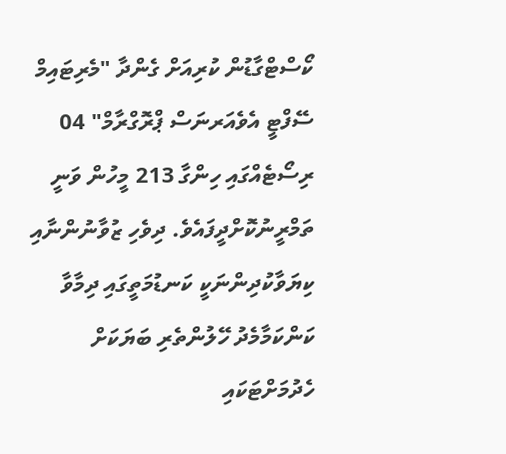ކޯސްޓްގާޑުން ކުރިއަށް ގެންދާ "މެރިޓައިމް ސޭފްޓީ އެވެއަރނަސް ޕްރޮގްރާމް" 04 ރިސޯޓެއްގައި ހިންގާ 213 މީހުން ވަނީ ތަމްރީނުކޮށްދީފައެވެ. ދިވެހި ޒުވާނުންނާއި ކިޔަވާކުދިންނަކީ ކަނޑުމަތީގައި ދިމާވާ ކަންކަމާމެދު ހޭލުންތެރި ބަޔަކަށް ހެދުމަށްޓަކައި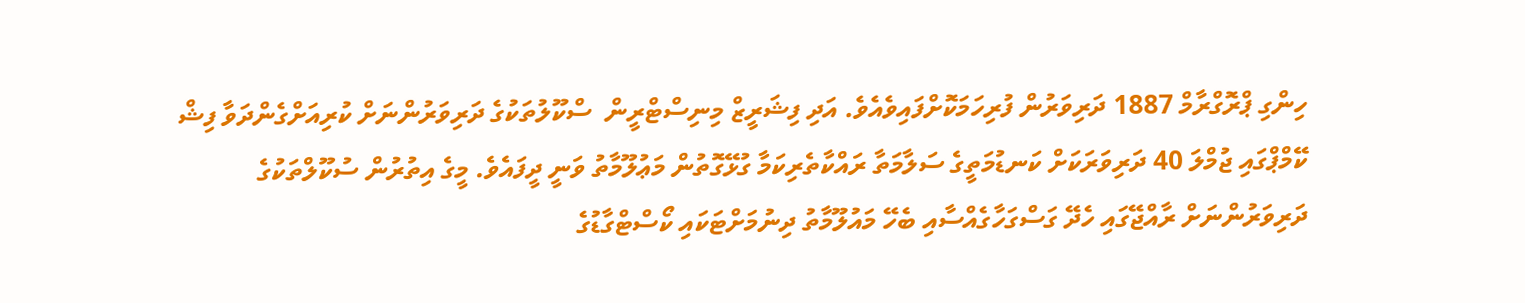ހިންގި ޕްރޮގްރާމް 1887 ދަރިވަރުން ފުރިހަމަކޮށްފައިވެއެވެ. އަދި ފިޝަރީޒް މިނިސްޓްރީން  ސްކޫލުތަކުގެ ދަރިވަރުންނަށް ކުރިއަށްގެންދަވާ ފިޝް ކޭމްޕްގައި ޖުމްލަ 40 ދަރިވަރަކަށް ކަނޑުމަތީގެ ސަލާމަތާ ރައްކާތެރިކަމާ ގުޅޭގޮތުން މަޢުލޫމާތު ވަނީ ދީފައެވެ. މީގެ އިތުރުން ސުކޫލްތަކުގެ ދަރިވަރުންނަށް ރާއްޖޭގައި ހެދޭ ގަސްގަހާގެއްސާއި ބެހޭ މައުލޫމާތު ދިނުމަށްޓަކައި ކޯސްޓްގާޑުގެ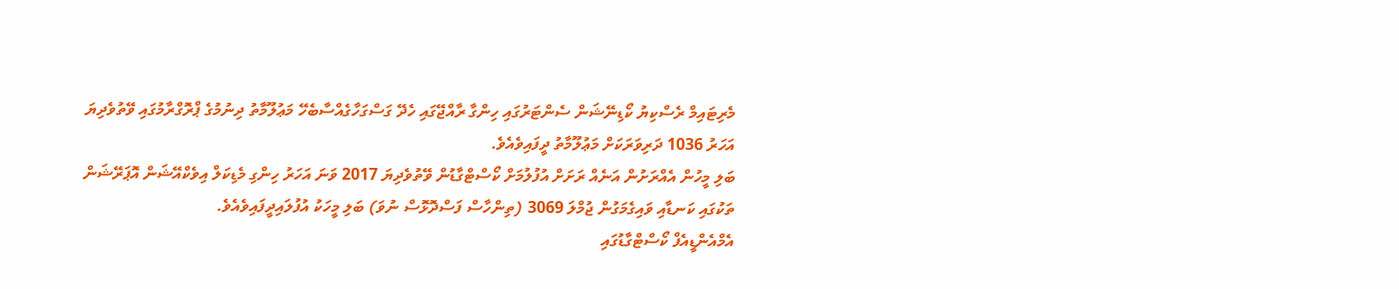މެރިޓައިމް ރެސްކިޔު ކޯޑިނޭޝަން ސެންޓަރުގައި ހިންގާ ރާއްޖޭގައި ހެދޭ ގަސްގަހާގެއްސާބެހޭ މަޢުލޫމާތު ދިނުމުގެ ޕްރޮގްރާމުގައި ވޭތުވެދިޔަ އަހަރު 1036 ދަރިވަރަކަށް މަޢުލޫމާތު ދީފައިވެއެވެ.
ބަލި މީހުން އެއްރަށުން އަނެއް ރަށަށް އުފުލުމަށް ކޯސްޓްގާޑުން ވޭތުވެދިޔަ 2017 ވަނަ އަހަރު ހިންގި މެޑިކަލް އިވެކްއޭޝަން އޮޕަރޭޝަން ތަކުގައި ކަނޑާއި ވައިގެމަގުން ޖުމްލަ 3069 (ތިންހާސް ފަސްދޮޅޮސް ނުވަ) ބަލި މީހަކު އުފުލައިދީފައިވެއެވެ.
އެމްއެންޑީއެފް ކޯސްޓްގާޑުގައި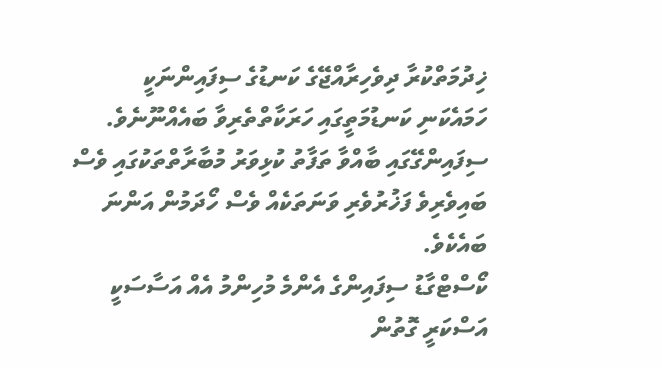ޚިދުމަތްކުރާ ދިވެހިރާއްޖޭގެ ކަނޑުގެ ސިފައިންނަކީ ހަމައެކަނި ކަނޑުމަތީގައި ހަރަކާތްތެރިވާ ބައެއްނޫނެވެ. ސިފައިންގޭގައި ބާއްވާ ތަފާތު ކުޅިވަރު މުބާރާތްތަކުގައި ވެސް ބައިވެރިވެ ފަޚުރުވެރި ވަނަތަކެއް ވެސް ހޯދަމުން އަންނަ ބައެކެވެ.
ކޯސްޓްގާޑު ސިފައިންގެ އެންމެ މުހިންމު އެއް އަސާސަކީ އަސްކަރީ ގޮތުން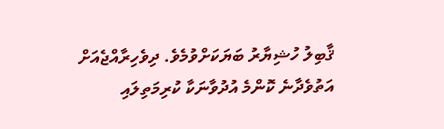ޤާބިލު ހުޝިޔާރު ބަޔަކަށްވުމެވެ. ދިވެހިރާއްޖެއަށް އަތުވެދާނެ ކޮންމެ އުދުވާނަކާ ކުރިމަތިލައި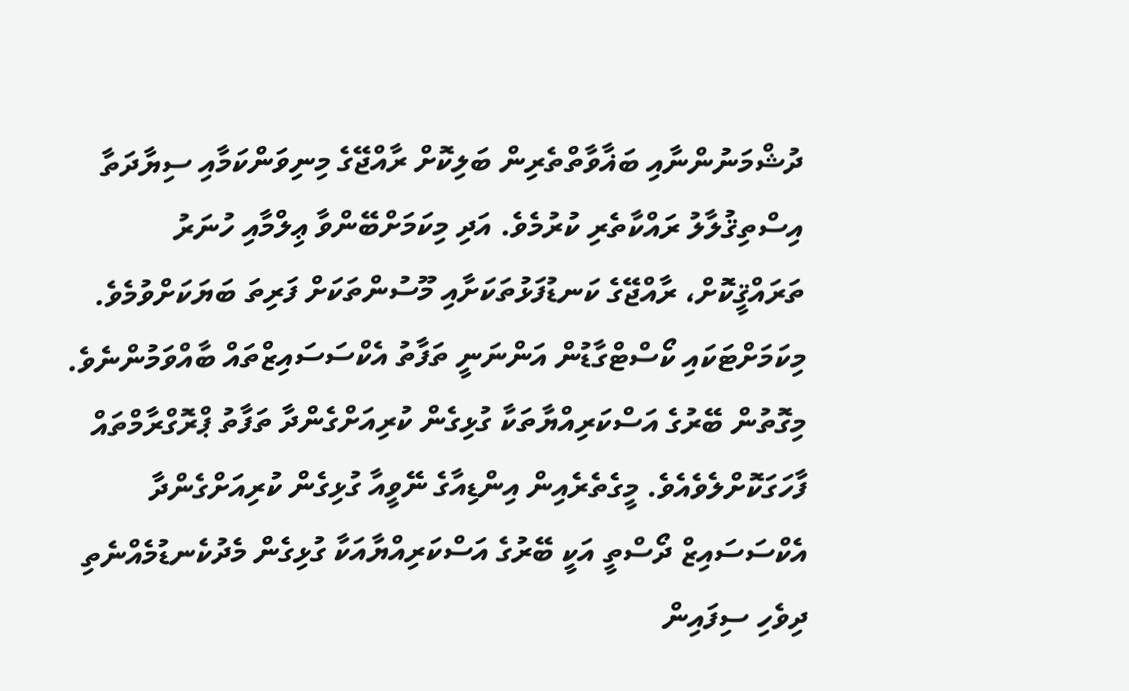ދުޝްމަނުންނާއި ބަޣާވާތްތެރިން ބަލިކޮށް ރާއްޖޭގެ މިނިވަންކަމާއި ސިޔާދަތާ އިސްތިޤުލާލު ރައްކާތެރި ކުރުމެވެ. އަދި މިކަމަށްބޭންވާ ޢިލްމާއި ހުނަރު ތަރައްޤީކޮށް، ރާއްޖޭގެ ކަނޑުފަޅުތަކަށާއި މޫސުންތަކަށް ފަރިތަ ބަޔަކަށްވުމެވެ. މިކަމަށްޓަކައި ކޯސްޓްގާޑުން އަންނަނީ ތަފާތު އެކްސަސައިޒްތައް ބާއްވަމުންނެވެ. މިގޮތުން ބޭރުގެ އަސްކަރިއްޔާތަކާ ގުޅިގެން ކުރިއަށްގެންދާ ތަފާތު ޕްރޮގްރާމްތައް ފާހަގަކޮށްލެވެއެވެ. މީގެތެރެއިން އިންޑިއާގެ ނޭވީއާ ގުޅިގެން ކުރިއަށްގެންދާ އެކްސަސައިޒް ދޯސްތީ އަކީ ބޭރުގެ އަސްކަރިއްޔާއަކާ ގުޅިގެން މެދުކެނޑުމެއްނެތި ދިވެހި ސިފައިން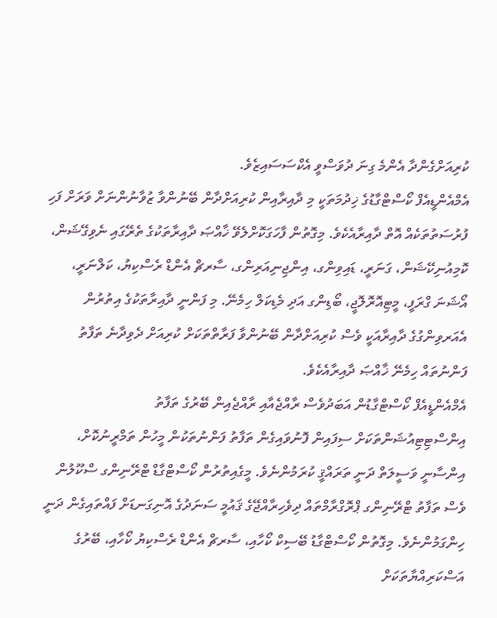ކުރިއަށްގެންދާ އެންމެ ގިނަ ދުވަސްވީ އެކްސަސައިޒެވެ.
އެމްއެންޑީއެފް ކޯސްޓްގާޑުގެ ޚިދުމަތަކީ މި ދާއިރާއިން ކުރިއަށްދާން ބޭނުންވާ ޒުވާނުންނަށް ވަރަށް ފަހި ފުރުސަތުތަކެއް އޮތް ދާއިރާއެކެވެ. މިގޮތުން ފާހަގަކޮށްލެވޭ ޚާއްޞަ ދާއިރާތަކުގެ ތެރޭގައި ނެވިގޭޝަން، ކޮމިއުނިކޭޝަން، ގަނަރީ، ޑައިވިންގ، އިންޖިނިއަރިންގ، ސާރޗް އެންޑް ރެސްކިޔު، ކަލްނަރީ، އޯޝަނަ ގްރަފީ، މީޓިއޮރޮލޮޖީ، ބޯޑިންގ އަދި މެޑިކަލް ހިމެނޭ. މި ފަންނީ ދާއިރާތަކުގެ އިތުރުން އެއަރވިންގުގެ ދާއިރާއަކީ ވެސް ކުރިއަށްދާން ބޭނުންވާ ފަރާތްތަކަށް ކުރިއަށް ދެވިދާނެ ތަފާތު ފަންނުތައް ހިމެނޭ ޚާއްޞަ ދާއިރާއެކެވެ.
އެމްއެންޑީއެފް ކޯސްޓްގާޑުން އަބަދުވެސް ރާއްޖެއާއި ރާއްޖެއިން ބޭރުގެ ތަފާތު އިންސްޓިޓިއުޝަންތަކަށް ސިފައިން ފޮނުވައިގެން ތަފާތު ފަންނުތަކުން މީހުން ތަމްރީނުކޮށް، އިންސާނީ ވަސީލަތް ދަނީ ތަރައްޤީ ކުރަމުންނެވެ. މީގެއިތުރުން ކޯސްޓްގާޑް ޓްރޭނިންގ ސްކޫލުން ވެސް ތަފާތު ޓްރޭނިންގ ޕްރޮގްރާމްތައް ދިވެހިރާއްޖޭގެ ޤައުމީ ސަނަދުގެ އޮނިގަނޑަށް ފައްތައިގެން ދަނީ ހިންގަމުންނެވެ. މިގޮތުން ކޯސްޓްގާޑު ބޭސިކް ކޯހާއި، ސާރޗް އެންޑް ރެސްކިޔު ކޯހާއި، ބޭރުގެ އަސްކަރިއްޔާތަކަށް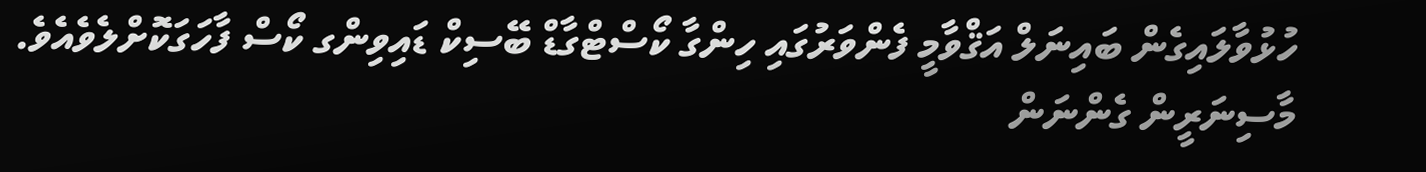ހުޅުވާލައިގެން ބައިނަލް އަޤްވާމީ ފެންވަރުގައި ހިންގާ ކޯސްޓްގާޑް ބޭސިކް ޑައިވިންގ ކޯސް ފާހަގަކޮށްލެވެއެވެ.
މާސިނަރީން ގެންނަން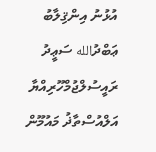އުޅުނު އިންޤިލާބު
ޢަބްދުالله ސަޢީދު   ރައީސުލްޖުމްހޫރިއްޔާ އަލްއުސްތާޛު މައުމޫން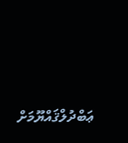ޢަބްދުލްޤައްޔޫމަށް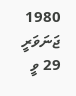1980 ޖަނަވަރީ 29 ވީ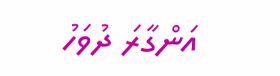އަންގާރަ ދުވަހު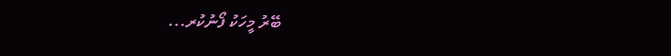ބޭރު މީހަކު ފޯނުކުރ...